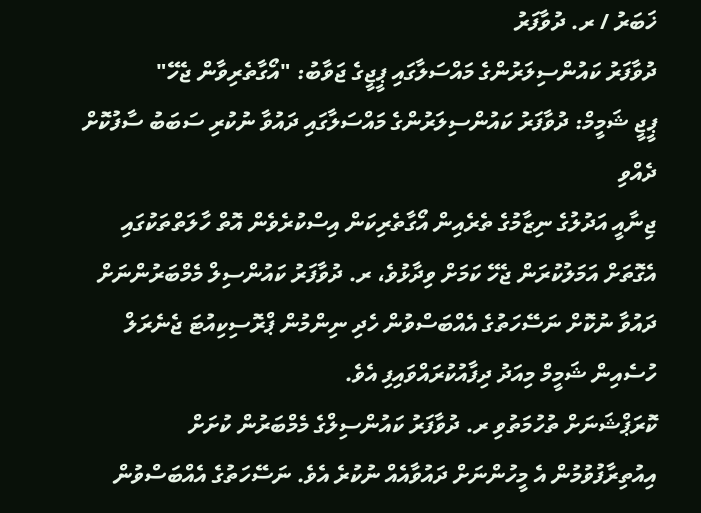ޚަބަރު / ރ. ދުވާފަރު
ދުވާފަރު ކައުންސިލަރުންގެ މައްސަލާގައި ޕީޖީގެ ޖަވާބު: "އޯގާތެރިވާން ޖެހޭ"
ޕީޖީ ޝަމީމް: ދުވާފަރު ކައުންސިލަރުންގެ މައްސަލާގައި ދައުވާ ނުކުރި ސަބަބު ސާފުކޮށް ދެއްވި
ޖިނާއީ އަދުލުގެ ނިޒާމުގެ ތެރެއިން އޯގާތެރިކަން އިސްކުރެވެން އޮތް ހާލަތްތަކުގައި އެގޮތަށް އަމަލުކުރަން ޖެހޭ ކަމަށް ވިދާޅުވެ، ރ. ދުވާފަރު ކައުންސިލް މެމްބަރުންނަށް ދައުވާ ނުކޮށް ނަސޭހަތުގެ އެއްބަސްވުން ހެދި ނިންމުން ޕްރޮސިކިއުޓަ ޖެނެރަލް ހުސެއިން ޝަމީމް މިއަދު ދިފާއުކުރައްވައިފި އެވެ.
ކޮރަޕްޝަނަށް ތުހުމަތުވި ރ. ދުވާފަރު ކައުންސިލްގެ މެމްބަރުން ކުށަށް އިއުތިރާފުވުމުން އެ މީހުންނަށް ދައުވާއެއް ނުކުރެ އެވެ. ނަސޭހަތުގެ އެއްބަސްވުން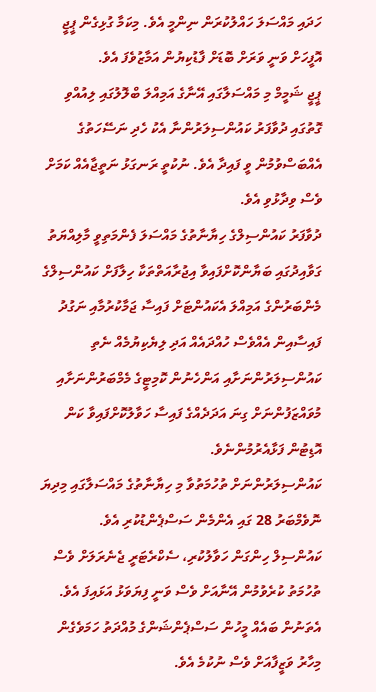ހަދައި މައްސަލަ ހައްލުކުރަން ނިންމީ އެވެ. މިކަމާ ގުޅިގެން ޕީޖީ އޮފީހަށް ވަނީ ވަރަށް ބޮޑަށް ފާޑުކިޔުން އަމާޒުވެފަ އެވެ.
ޕީޖީ ޝަމީމް މި މައްސަލާގައި އޭނާގެ އަމިއްލަ ބްލޮލުގައި ލިއުއްވި ގޮތުގައި ދުވާފަރު ކައުންސިލަރުންނާ އެކު ހެދި ނަސޭހަތުގެ އެއްބަސްވުމުން ވީ ފައިދާ އެވެ. ނުކުތީ ރަނގަޅު ނަތީޖާއެއް ކަމަށް ވެސް ވިދާޅުވި އެވެ.
ދުވާފަރު ކައުންސިލްގެ ހިޔާނާތުގެ މައްސަލަ ފެންމަތިވީ މާލިއްޔަތު ގަވާއިދުގައި ބަޔާންކޮށްފައިވާ އިޖުރާއަތްތަކާ ހިލާފަށް ކައުންސިލްގެ މެންބަރުންގެ އަމިއްލަ އެކައުންޓަށް ފައިސާ ޖަމާކުރުމާއި ނަގުދު ފައިސާއިން އެއްވެސް ހުއްދައެއް އަދި ލިޔެކިޔުމެއް ނެތި ކައުންސިލަރުންނަށާއި އަންހެނުން ކޮމިޓީގެ މެމްބަރުންނަށާއި މުވައްޒަފުންނަށް ގިނަ އަދަދެއްގެ ފައިސާ ހަވާލުކޮށްފައިވާ ކަން އޮޑިޓުން ފަޅާއެރުމުންނެވެ.
ކައުންސިލަރުންނަށް ތުހުމަތުވާ މި ހިޔާނާތުގެ މައްސަލާގައި މިދިޔަ ނޮވެމްބަރު 28 ގައި އެންމެން ސަސްޕެންޑުކުރި އެވެ.
ކައުންސިލް ހިންގަން ހަވާލުކުރި، ސެކްރެޓަރީ ޖެނެރަލަށް ވެސް ތުހުމަތު ކުރެވުމުން އޭނާއަށް ވެސް ވަނީ ފިޔަވަޅު އަޅައިފަ އެވެ.
އެތަނުން ބައެއް މީހުން ސަސްޕެންޝަންގެ މުއްދަތު ހަމަވެގެން މިހާރު ވަޒީފާއަށް ވެސް ނުކުމެ އެވެ.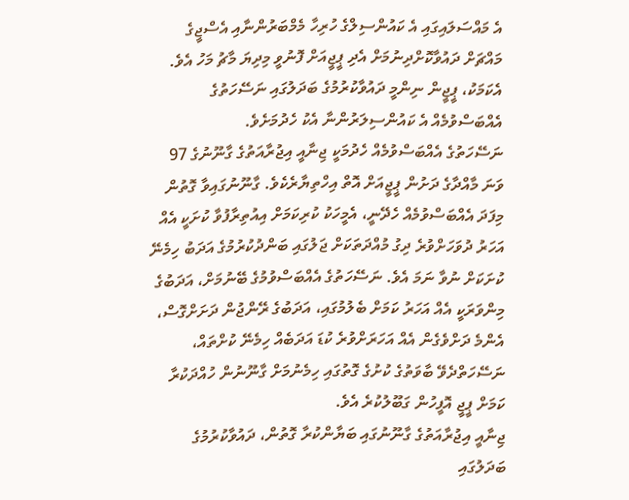އެ މައްސަލައިގައި އެ ކައުންސިލްގެ ހުރިހާ މެމްބަރުންނާއި އެސްޖީގެ މައްޗަށް ދައުވާކޮށްދިނުމަށް އެދި ޕީޖީއަށް ފޮނުވީ މިދިޔަ މާޗު މަހު އެވެ. އެކަމަކު، ޕީޖީން ނިންމީ ދައުވާކުރުމުގެ ބަދަލުގައި ނަސޭހަތުގެ އެއްބަސްވުމެއް އެ ކައުންސިލަރުންނާ އެކު ހެދުމަށެވެ.
ނަސޭހަތުގެ އެއްބަސްވުމެއް ހެދުމަކީ ޖިނާއީ އިޖުރާއަތުގެ ގާނޫނުގެ 97 ވަނަ މާއްދާގެ ދަށުން ޕީޖީއަށް އޮތް އިހްތިޔާރެކެވެ. ގާނޫނުގައިވާ ގޮތުން މިފަދަ އެއްބަސްވުމެއް ހެދޭނީ، އެމީހަކު ކުރިކަމަށް އިއުތިރާފުވާ ކުށަކީ އެއް އަހަރު ދުވަހަށްވުރެ ދިގު މުއްދަތަކަށް ޖަލުގައި ބަންދުކުރުމުގެ އަދަބު ހިމެނޭ ކުށަކަށް ނުވާ ނަމަ އެވެ. ނަސޭހަތުގެ އެއްބަސްވުމުގެ ބޭނުމަށް، އަދަބުގެ މިންވަރަކީ އެއް އަހަރު ކަމަށް ބެލުމުގައި، އަދަބުގެ ރޭންޖުން ދަށަށްގޮސް، އެންމެ ދަށްވެގެން އެއް އަހަރަށްވުރެ ކުޑަ އަދަބެއް ހިމެނޭ ކުށްތައް، ނަސޭހަތްދެވޭ ބާވަތުގެ ކުށުގެ ގޮތުގައި ހިމެނުމަށް ގާނޫނުން ހުއްދަކުރާ ކަމަށް ޕީޖީ އޮފީހުން ގަބޫލުކުރެ އެވެ.
ޖިނާއީ އިޖުރާއަތުގެ ގާނޫނުގައި ބަޔާންކުރާ ގޮތުން، ދައުވާކުރުމުގެ ބަދަލުގައި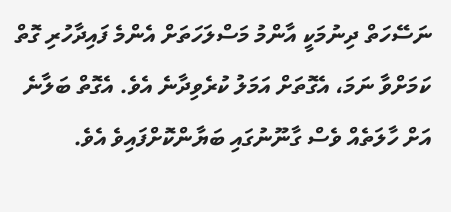ނަސޭހަތް ދިނުމަކީ އާންމު މަސްލަހަތަށް އެންމެ ފައިދާހުރި ގޮތް ކަމަށްވާ ނަމަ، އެގޮތަށް އަމަލު ކުރެވިދާނެ އެވެ. އެގޮތް ބަލާނެ އަށް ހާލަތެއް ވެސް ގާނޫނުގައި ބަޔާންކޮށްފައިވެ އެވެ.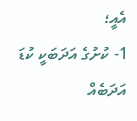އެއީ؛
1- ކުށުގެ އަދަބަކީ ކުޑަ އަދަބެއް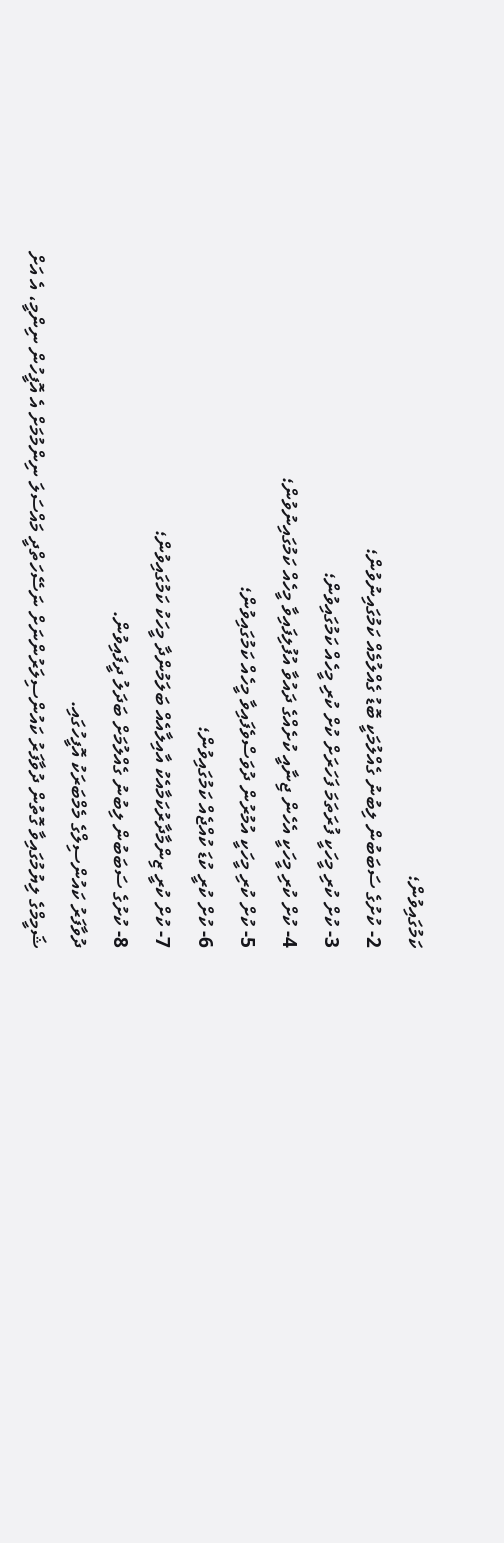ކަމުގައިވުން؛
2- ކުށުގެ ސަބަބުން ލިބުނު ގެއްލުމަކީ ބޮޑު ގެއްލުމެއް ކަމުގައިނުވުން؛
3- ކުށް ކުރި މީހަކީ ފުރަތަމަ ފަހަރަށް ކުށް ކުރި މީހެއް ކަމުގައިވުން؛
4- ކުށް ކުރި މީހަކީ އެހެން ޖިނާއީ ކުށެއްގެ ދައުވާ އުފުލިފައިވާ މީހެއް ކަމުގައިނުވުން؛
5- ކުށް ކުރި މީހަކީ އުމުރުން ދުވަސްވެފައިވާ މީހެއް ކަމުގައިވުން؛
6- ކުށް ކުރީ ކުޑަ ކުއްޖެއް ކަމުގައިވުން؛
7- ކުށް ކުރީ ޒިންމާދާރުކަމާއެކު އާއިލާއެއް ބަލަމުންދާ މީހަކު ކަމުގައިވުން؛
8- ކުށުގެ ސަބަބުން ލިބުނު ގެއްލުމަށް ބަދަލު ދީފައިވުން.
ދުވާފަރު ކައުންސިލްގެ މެމްބަރަކު އޮފީހުގައި.
ޝަމީމްގެ ލިޔުމުގައިވާ ގޮތުން ދުވާފަރު ކައުންސިލަރުންނަށް ނަސޭހަތްދީ މައްސަލަ ނިންމުމަށް އެ އޮފީހުން ނިންމީ، އެ އަށް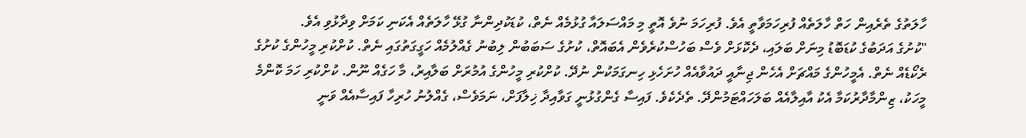ހާލަތުގެ ތެރެއިން ހަތް ހާލަތެއް ފުރިހަމަވާތީ އެވެ. ފުރިހަމަ ނުވެ އޮތީ މި މައްސަލައާ ގުޅުމެއް ނެތް، ކުޑަކުދިންނާ ގުޅޭ ހާލަތެއް އެކަނި ކަމަށް ވިދާޅުވި އެވެ.
"ކުށުގެ އަދަބުގެ ކުޑަބޮޑު މިނަށް ބަލައި، ދެކޮޅަށް ވެސް ބަހުސްކުރެވެން އެބައޮތް، ކުށުގެ ސަބަބުން ލިބުނު ގެއްލުމެއް ހަގީގަތުގައި ނެތް. ކުށްކުރި މީހުންގެ ކުށުގެ ރެކޯޑެއް ނެތް. އެމީހުންގެ މައްޗަށް އެހެން ޖިނާއީ ދައުވާއެއް ހުށަހެޅި ހިނގަމަކުން ނުދޭ. ކުށްކުރި މީހުންގެ އުމުރަށް ބަލާއިރު، މާ ހަގެއް ނޫން. ކުށްކުރި ހަމަ ކޮންމެ މީހަކު، ޒިންމާދާރުކަމާ އެކު އާއިލާއެއް ބަލަހައްޓަމުންދޭ. ތެދެކެވެ. ފައިސާ ގެންގުޅުނީ ގަވާއިދާ ޚިލާފަށް، ނަމަވެސް، ގެއްލުނު ހުރިހާ ފައިސާއެއް ވަނީ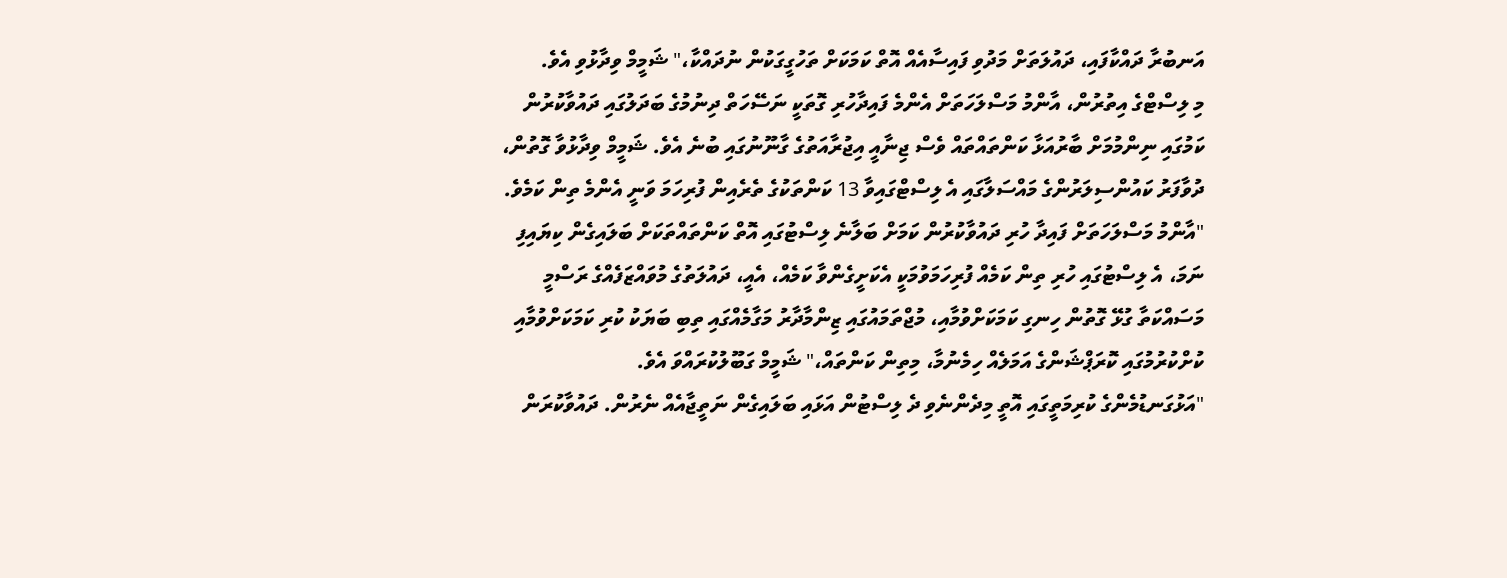އަނބުރާ ދައްކާފައި، ދައުލަތަށް މަދުވި ފައިސާއެއް އޮތް ކަމަކަށް ތަހުގީގަކުން ނުދައްކާ،" ޝަމީމް ވިދާޅުވި އެވެ.
މި ލިސްޓްގެ އިތުރުން، އާންމު މަސްލަހަތަށް އެންމެ ފައިދާހުރި ގޮތަކީ ނަސޭހަތް ދިނުމުގެ ބަދަލުގައި ދައުވާކުރުން ކަމުގައި ނިންމުމަށް ބާރުއަޅާ ކަންތައްތައް ވެސް ޖިނާއީ އިޖުރާއަތުގެ ގާނޫނުގައި ބުނެ އެވެ. ޝަމީމް ވިދާޅުވާ ގޮތުން، ދުވާފަރު ކައުންސިލަރުންގެ މައްސަލާގައި އެ ލިސްޓްގައިވާ 13 ކަންތަކުގެ ތެރެއިން ފުރިހަމަ ވަނީ އެންމެ ތިން ކަމެވެ.
"އާންމު މަސްލަހަތަށް ފައިދާ ހުރި ދައުވާކުރުން ކަމަށް ބަލާނެ ލިސްޓުގައި އޮތް ކަންތައްތަކަށް ބަލައިގެން ކިޔައިފި ނަމަ، އެ ލިސްޓުގައި ހުރި ތިން ކަމެއް ފުރިހަމަވުމަކީ އެކަށީގެންވާ ކަމެއް، އެއީ، ދައުލަތުގެ މުވައްޒަފެއްގެ ރަސްމީ މަސައްކަތާ ގުޅޭ ގޮތުން ހިނގި ކަމަކަށްވުމާއި، މުޖްތަމައުގައި ޒިންމާދާރު މަގާމެއްގައި ތިބި ބަޔަކު ކުރި ކަމަކަށްވުމާއި ކުށްކުރުމުގައި ކޮރަޕްޝަންގެ އަމަލެއް ހިމެނުމާ، މިތިން ކަންތައް،" ޝަމީމް ގަބޫލުކުރައްވަ އެވެ.
"އަޅުގަނޑުމެންގެ ކުރިމަތީގައި އޮތީ މިދެންނެވި ދެ ލިސްޓުން އަޅައި ބަލައިގެން ނަތީޖާއެއް ނެރުން. ދައުވާކުރަން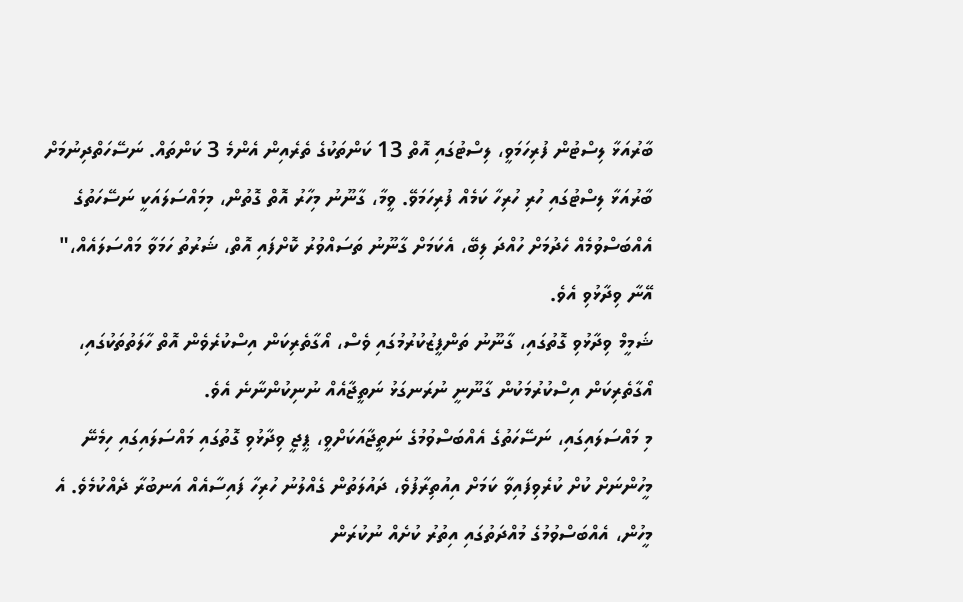ބާރުއަޅާ ލިސްޓުން ފުރިހަމަވީ، ލިސްޓުގައި އޮތް 13 ކަންތަކުގެ ތެރެއިން އެންމެ 3 ކަންތައް. ނަސޭހަތްދިނުމަށް ބާރުއަޅާ ލިސްޓުގައި ހުރި ހުރިހާ ކަމެއް ފުރިހަމަވޭ. ވީމާ، ގާނޫނު މިހާރު އޮތް ގޮތުން، މިމައްސަލައަކީ ނަސޭހަތުގެ އެއްބަސްވުމެއް ހެދުމަށް ހުއްދަ ލިބޭ، އެކަމަށް ގާނޫނު ތަސައްވުރު ކޮށްފައި އޮތް، ޝަރުތު ހަމަވާ މައްސަލައެއް،" އޭނާ ވިދާޅުވި އެވެ.
ޝަމީމް ވިދާޅުވި ގޮތުގައި، ގާނޫނު ތަންފީޒުކުރުމުގައި ވެސް، އޯގާތެރިކަން އިސްކުރެވެން އޮތް ހާލަތުތަކުގައި، އޯގާތެރިކަން އިސްކުރުމަކުން ގާނޫނީ ނުރަނގަޅު ނަތީޖާއެއް ނުނިކުންނާނެ އެވެ.
މި މައްސަލައިގައި، ނަސޭހަތުގެ އެއްބަސްވުމުގެ ނަތީޖާއަކަށްވީ، ޕީޖީ ވިދާޅުވި ގޮތުގައި މައްސަލައިގައި ހިމެނޭ މީހުންނަށް ކުށް ކުރެވިފައިވާ ކަމަށް އިއުތިރާފުވެ، ދައުލަތުން ގެއްލުނު ހުރިހާ ފައިސާއެއް އަނބުރާ ދެއްކުމެވެ. އެ މީހުން، އެއްބަސްވުމުގެ މުއްދަތުގައި އިތުރު ކުށެއް ނުކުރަން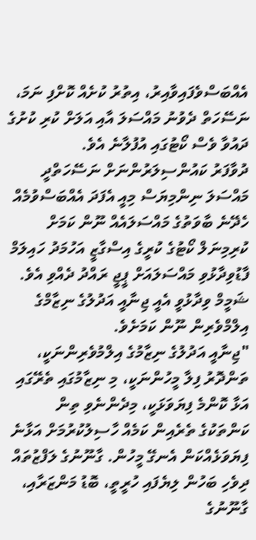އެއްބަސްވެފައިވާއިރު، އިތުރު ކުށެއް ކޮށްފި ނަމަ، ނަސޭހަތް ދެވުނު މައްސަލަ އާއި އަލަށް ކުރި ކުށުގެ ދައުވާ ވެސް ކޯޓުގައި އުފުލާނެ އެވެ.
ދުވާފަރު ކައުންސިލަރުންނަށް ނަސޭހަތްދީ މައްސަލަ ނިންމިޔަސް މިއީ އެފަދަ އެއްބަސްވުމެއް ހެދޭނެ ބާވަތުގެ މައްސަލައެއް ނޫން ކަމަށް ކުރިމިނަލް ކޯޓުގެ ކުރީގެ އިސްގާޒީ އަހުމަދު ހައިލަމް ފާޑުވިދާޅުވި މައްސަލައަށް ޕީޖީ ރައްދު ދެއްވި އެވެ. ޝަމީމް ވިދާޅުވީ އެއީ ޖިނާއީ އަދުލުގެ ނިޒާމްގެ އިލްމްވެރިން ނޫން ކަމަށެވެ.
"ޖިނާއީ އަދުލުގެ ނިޒާމުގެ އިލްމުވެރިންނަކީ، ތަންދޮރު ފިލާ މީހުންނަކީ، މި ނިޒާމުގައި ތެރޭގައި އަޅާ ކޮންމެ ފިޔަވަޅަކީ، މިދެންނެވި ތިން ކަންތަކުގެ ތެރެއިން ކަމެއް ހާސިލުކުރުމަށް އަޅާނެ ފިޔަވަޅެއްކަން އެނގޭ މީހުން. ގާނޫނުގެ ލަފްޒުތައް ދިވެހި ބަހުން ލިޔެފައި ހުރީތީ، ބޮޑު މަންޒަރާއި، ގާނޫނުގެ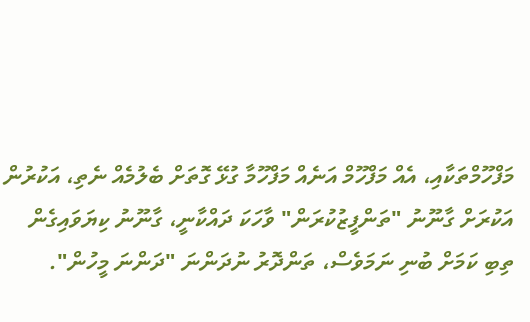މަފްހޫމްތަކާއި، އެއް މަފްހޫމް އަނެއް މަފްހޫމާ ގުޅޭ ގޮތަށް ބެލުމެއް ނެތި، އަކުރުން އަކުރަށް ގާނޫނު "ތަންފީޒުކުރަން" ވާހަކަ ދައްކާނީ، ގާނޫނު ކިޔަވައިގެން ތިބި ކަމަށް ބުނި ނަމަވެސް، ތަންދޮރު ނުދަންނަ "ދަންނަ މީހުން".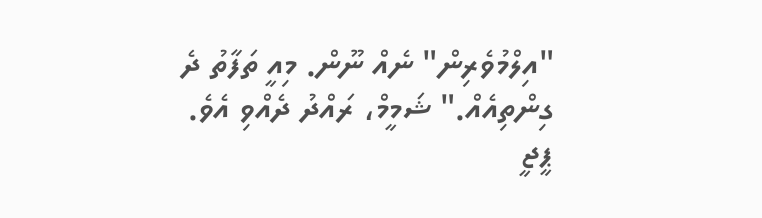"އިލްމުވެރިން" ނެއް ނޫން. މިއީ ތަފާތު ދެ ގިންތިއެއް." ޝަމީމް، ރައްދު ދެއްވި އެވެ.
ޕީޖީ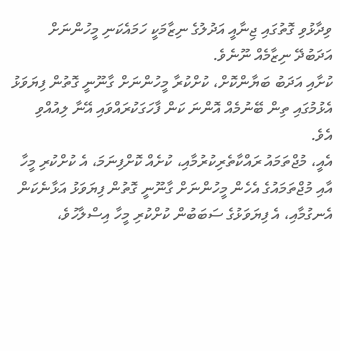ވިދާޅުވި ގޮތުގައި ޖިނާއީ އަދުލުގެ ނިޒާމަކީ ހަމައެކަނި މީހުންނަށް އަދަބުދޭ ނިޒާމެއް ނޫނެވެ.
ކުށާއި އަދަބު ބަޔާންކޮށް، ކުށްކުރާ މީހުންނަށް ގާނޫނީ ގޮތުން ފިޔަވަޅު އެޅުމުގައި ތިން ބޭނުމެއް އޮންނަ ކަން ފާހަގަކުރައްވައި އޭނާ ލިއުއްވި އެވެ.
އެއީ، މުޖްތަމައު ރައްކާތެރިކުރުމާއި، ކުށެއް ކޮށްފިނަމަ، އެ ކުށްކުރި މީހާ އާއި މުޖްތަމައުގެ އެހެން މީހުންނަށް ގާނޫނީ ގޮތުން ފިޔަވަޅު އަޅާނެކަން އެނގުމާއި، އެ ފިޔަވަޅުގެ ސަބަބުން ކުށްކުރި މީހާ އިސްލާހުވެ،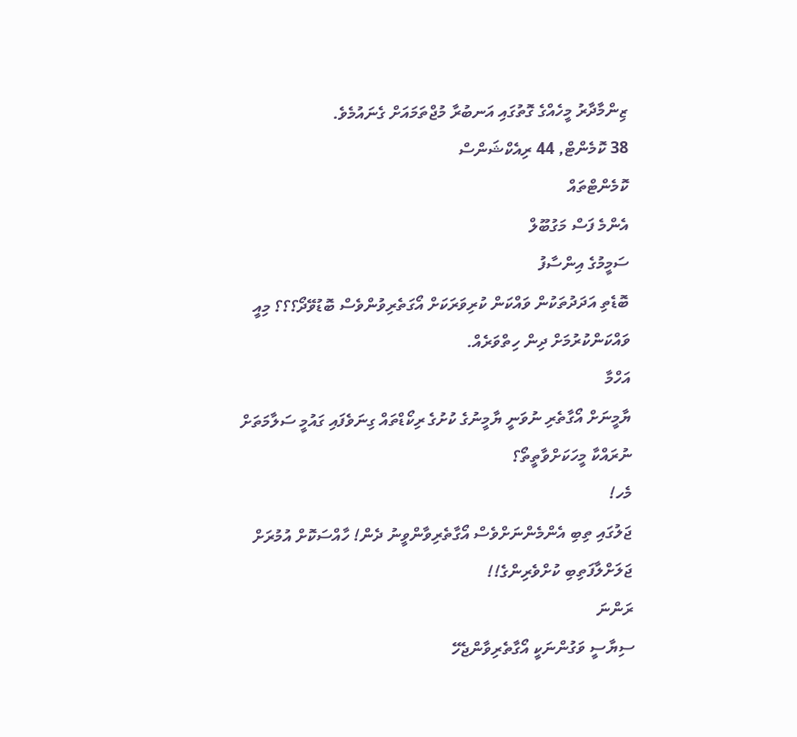ޒިންމާދާރު މީހެއްގެ ގޮތުގައި އަނބުރާ މުޖްތަމައަށް ގެނައުމެވެ.
38 ކޮމެންޓް, 44 ރިއެކްޝަންސް
ކޮމެންޓްތައް
އެންމެ ފަސް މަގުބޫލް
ސަމީމުގެ އިންސާފު
ބޮޑެތި އަދަދުތަކުން ވައްކަން ކުރިވަރަކަށް އޯގަތެރިވުންވެސް ބޮޑުވޭދޯ؟؟؟ މިއީ ވައްކަންކުރުމަށް ދިން ހިތްވަރެއް.
އަހްމާ
ޔާމީނަށް އޯގާތެރި ނުވަނީ ޔާމީނުގެ ކުށުގެ ރިކޯޑްތައް ގިނަވެފައި ގައުމީ ސަލާމަތަށް ނުރައްކާ މީހަކަށްވާތީތޯ؟
މެހ!
ޖަލުގައި ތިބި އެންމެންނަށްވެސް އޯގާތެރިވާންވީނު ދެން! ހާއްސަކޮށް އުމުރަށް ޖަލަށްލާފަތިބި ކުށްވެރިންގެ!!
ރަންނަ
ސިޔާސީ ވަގުންނަކީ އޯގާތެރިވާންޖެހޭ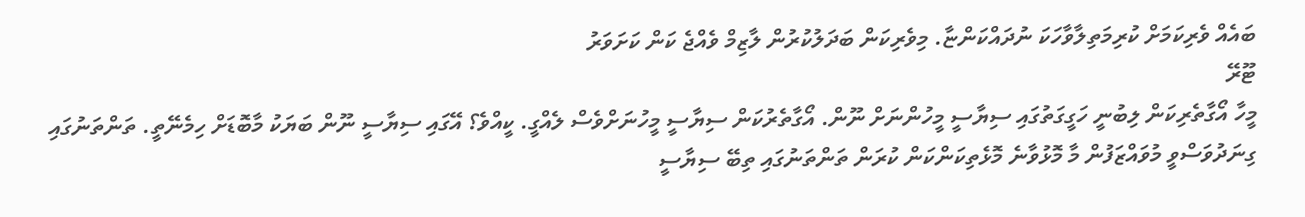ބައެއް ވެރިކަމަށް ކުރިމަތިލާވާހަކަ ނުދައްކަންޏާ. މިވެރިކަން ބަދަލުކުރުން ލާޒިމް ވެއްޖެ ކަން ކަށަވަރު
ޓޫރޭ
މީހާ އޯގާތެރިކަން ލިބުނީ ހަގީގަތުގައި ސިޔާސީ މީހުންނަށް ނޫން. އޯގާތެރުކަން ސިޔާސީ މީހުނަށްވެސް ލެއްގީ. ކީއްވެ؟ އޭގައި ސިޔާސީ ނޫން ބަޔަކު މާބޮޑަށް ހިމެނޭތީ. ތަންތަނުގައި ގިނަދުވަސްވީ މުވައްޒަފުން މާ މޮޅުވާނެ މޮޅެތިކަންކަން ކުރަން ތަންތަނުގައި ތިބޭ ސިޔާސީ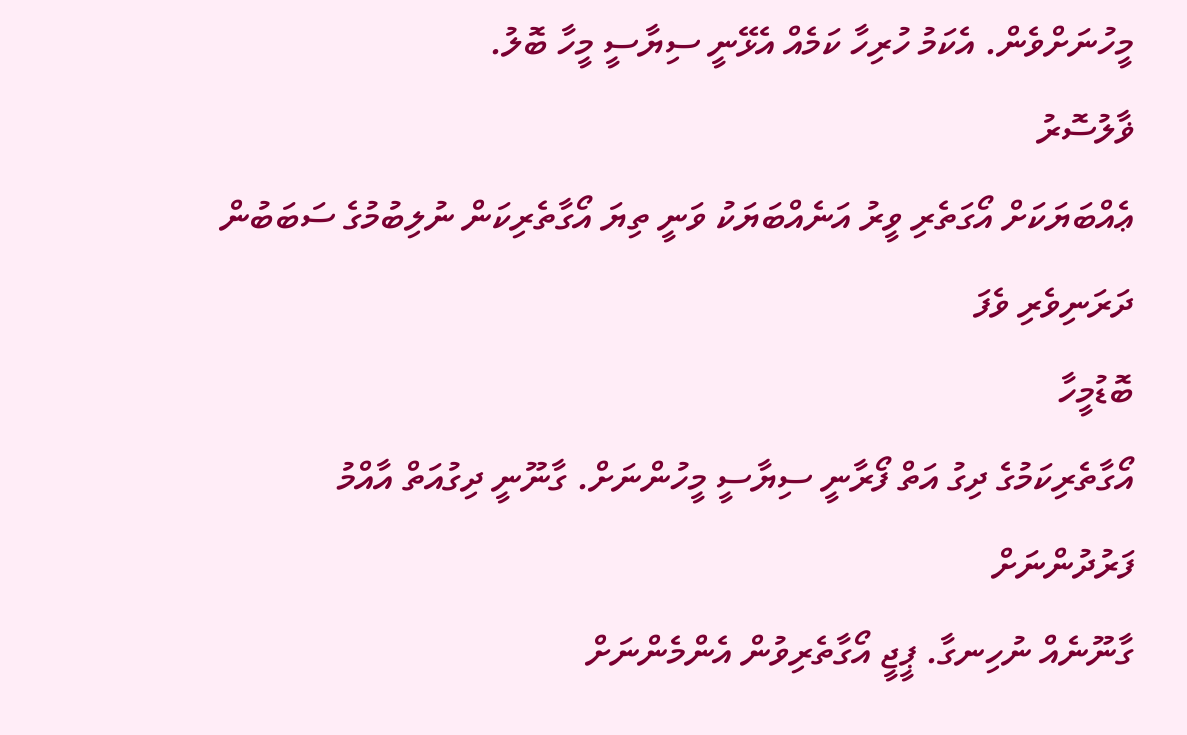މީހުނަށްވެން. އެކަމު ހުރިހާ ކަމެއް އެޅޭނީ ސިޔާސީ މީހާ ބޮލު.
ޥާލުސޮރު
ޢެއްބަޔަކަށް އޯގަތެރި ވީރު އަނެއްބަޔަކު ވަނީ ތިޔަ އޯގާތެރިކަން ނުލިބުމުގެ ސަބަބުން ދަރަނިވެރި ވެފަ
ބޮޑުމީހާ
އޯގާތެރިކަމުގެ ދިގު އަތް ފޯރާނީ ސިޔާސީ މީހުންނަށް. ގާނޫނީ ދިގުއަތް އާއްމު ފަރުދުންނަށް
ގާނޫނެއް ނުހިނގާ. ޕީޖީ އޯގާތެރިވުން އެންމެންނަށް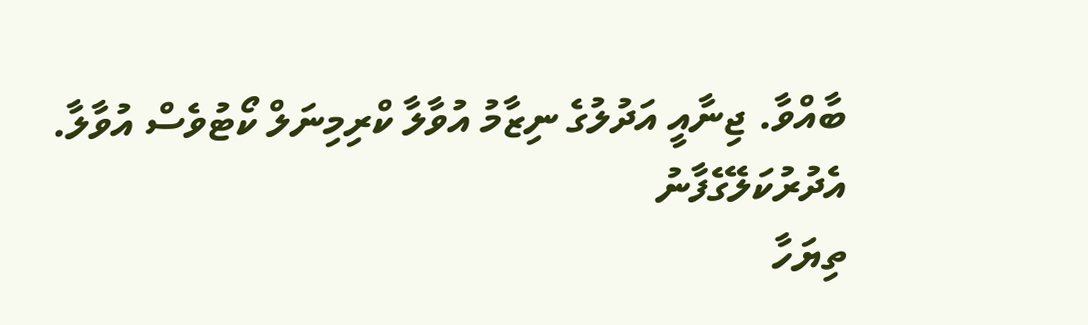ބާއްވާ. ޖިނާއީ އަދުލުގެ ނިޒާމު އުވާލާ ކްރިމިނަލް ކޯޓުވެސް އުވާލާ.
އެދުރުކަލޭގެފާނު
ތިޔަހާ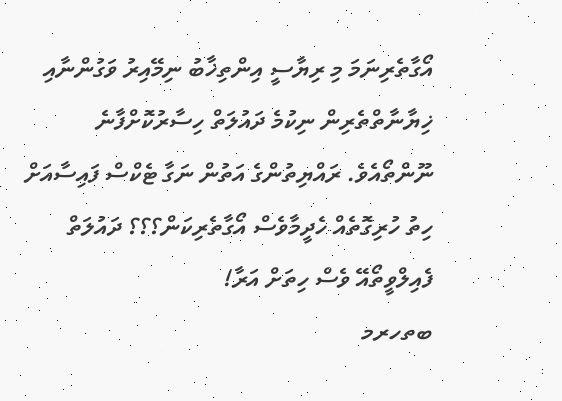އޯގާތެރިނަމަ މި ރިޔާސީ އިންތިޚާބު ނިމޭއިރު ވަގުންނާއި ޚިޔާނާތްތެރިން ނިކުމެ ދައުލަތް ހިސާރުކޮށްފާނެ ނޫންތޯއެވެ. ރައްޔިތުންގެ އަތުން ނަގާ ޓެކްސް ފައިސާއަށް ހިތު ހުރިގޮތެއް ހެދީމާވެސް އޯގާތެރިކަން؟؟؟ ދައުލަތް ފެއިލްވީތޯއޭ ވެސް ހިތަށް އަރާ!
ބތހރމ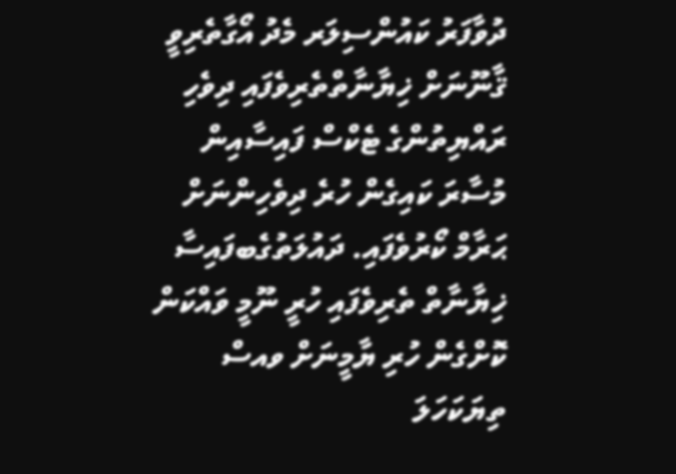ދުވާފަރު ކައުންސިލަރ މެދު އޯގާތެރިވީ ޤާނޫނަށް ޚިޔާނާތްތެރިވެފައި ދިވެހި ރައްޔިތުންގެ ޓެކްސް ފައިސާއިން މުސާރަ ކައިގެން ހުރެ ދިވެހިންނަށް ޙަރާމް ކޯރުވެފައި. ދައުލަތުގެބފައިސާ ޚިޔާނާތް ތެރިވެފައި ހުރީ ނޫމީ ވައްކަން ކޮށްގެން ހުރި ޔާމީނަށް ވއސް ތިޔަކަހަލަ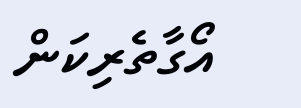އޯގާތެރިކަން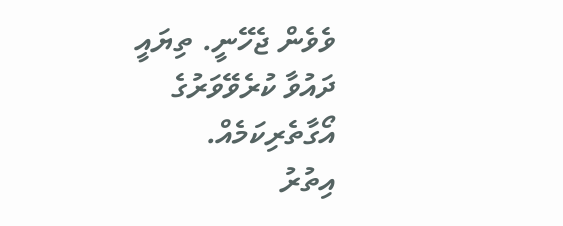ވެވެން ޖެހޭނީ. ތިޔައީ ދައުވާ ކުރެވޭވަރުގެ އޯގާތެރިކަމެއް.
އިތުރު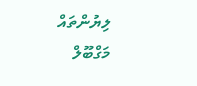ލިޔުންތައް
މަގްބޫލް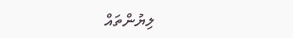ލިޔުންތައް